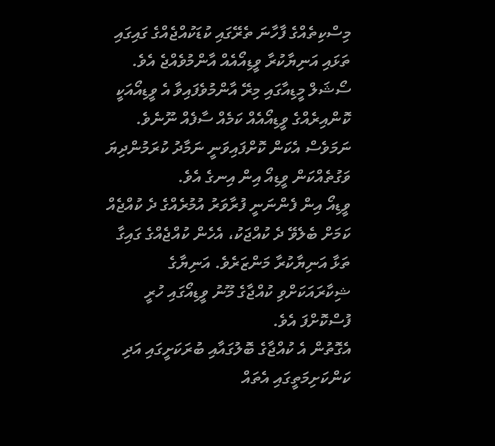މިސްކިތެއްގެ ފާހާނަ ތެރޭގައި ކުޑަކުއްޖެއްގެ ގައިގައި ތަޅައި އަނިޔާކުރާ ވީޑިއޯއެއް އާންމުވެއްޖެ އެވެ.
ސޯޝަލް މީޑިއާގައި މިރޭ އާންމުވެފައިވާ އެ ވީޑިއޯއަކީ ކޮންއިރެއްގެ ވީޑިއޯއެއް ކަމެއް ސާފެއް ނޫނެވެ. ނަމަވެސް އެކަން ކޮށްފައިވަނީ ނަމާދު ކުރަމުންދިޔަ ވަގުތެއްކަން ވީޑިއޯ އިން އިނގެ އެވެ.
ވީޑިއޯ އިން ފެންނަނީ ފުރާވަރު އުމުރެއްގެ ދެ ކުއްޖެއް ކަމަށް ބެލެވޭ ދެ ކުއްޖަކު، އެހެން ކުއްޖެއްގެ ގައިގާ ތަޅާ އަނިޔާކުރާ މަންޒަރެވެ. އަނިޔާގެ ޝިކާރައަކަށްވި ކުއްޖާގެ މޫނު ވީޑިއޯގައި ހުރީ ފުސްކޮށްފަ އެވެ.
އެގޮތުން އެ ކުއްޖާގެ ބޮލުގައާއި ބުރަކަށީގައި އަދި ކަންކަށިމަތީގައި އެތައް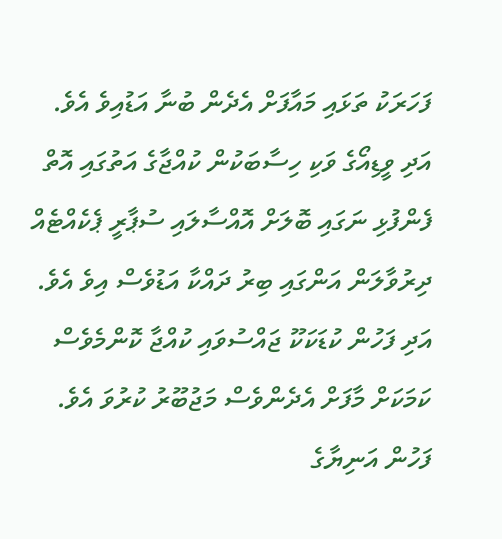ފަހަރަކު ތަޅައި މައާފަށް އެދެން ބުނާ އަޑުއިވެ އެވެ. އަދި ވީޑިއޯގެ ވަކި ހިސާބަކުން ކުއްޖާގެ އަތުގައި އޮތް ފެންފުޅި ނަގައި ބޮލަށް އޮއްސާލައި ސުޕާރީ ޕެކެއްޓެއް ދިރުވާލަން އަންގައި ބިރު ދައްކާ އަޑުވެސް އިވެ އެވެ. އަދި ފަހުން ކުޑަކަކޫ ޖައްސުވައި ކުއްޖާ ކޮންމެވެސް ކަމަކަށް މާފަށް އެދެންވެސް މަޖުބޫރު ކުރުވަ އެވެ.
ފަހުން އަނިޔާގެ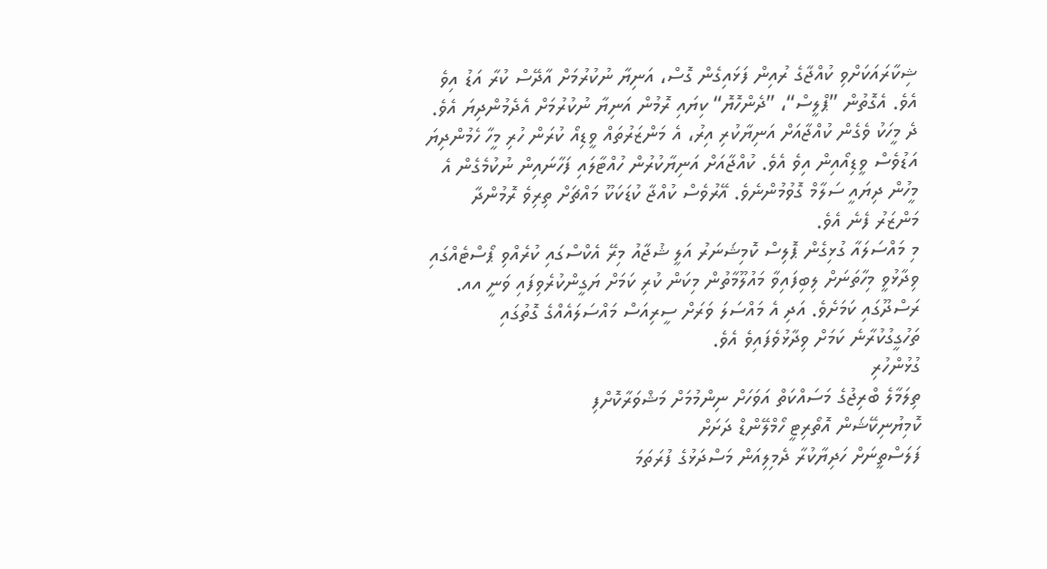ޝިކާރައަކަށްވި ކުއްޖާގެ ރުއިން ފަޅައިގެން ގޮސް، އަނިޔާ ނުކުރުމަށް އާދޭސް ކުރާ އަޑު އިވެ އެވެ. އެގޮތުން ”ޕްލީސް“، ”ދެންހޮޔޮ“ ކިޔައި ރޮމުން އަނިޔާ ނުކުރުމަށް އެދެމުންދިޔަ އެވެ.
ދެ މީހަކު ވެގެން ކުއްޖާއަށް އަނިޔާކުރި އިރު، އެ މަންޒަރުތައް ވީޑިއޯ ކުރަން ހުރި މީހާ ހެމުންދިޔަ އަޑުވެސް ވީޑިއޯއިން އިވެ އެވެ. ކުއްޖާއަށް އަނިޔާކުރުން ހުއްޓާލައި ފަހާނައިން ނުކުމެގެން އެ މީހުން ދިޔައީ ސަލާމް ގޮވުމުންނެވެ. އޭރުވެސް ކުއްޖާ ކުޑަކަކޫ މައްޗަށް ތިރިވެ ރޮމުންދާ މަންޒަރު ފެނެ އެވެ.
މި މައްސަލައާ ގުޅިގެން ޕޮލިސް ކޮމިޝަނަރު އަލީ ޝުޖާއު މިރޭ އެކްސްގައި ކުރެއްވި ޕޯސްޓެއްގައި ވިދާޅުވީ މިހާތަނަށް ލިބިފައިވާ މައުލޫމާތުން މިކަން ކުރި ކަމަށް ޔަގީންކުރެވިފައި ވަނީ އއ. ރަސްދޫގައި ކަމަށެވެ. އަދި އެ މައްސަލަ ވަރަށް ސީރިއަސް މައްސަލައެއްގެ ގޮތުގައި ތަހުގީގުކުރާނެ ކަމަށް ވިދާޅުވެފައިވެ އެވެ.
ގުޅުންހުރި
ތިލަމާލެ ބްރިޖުގެ މަސައްކަތް އަވަހަށް ނިންމުމަށް މަޝްވަރާކޮށްފި
ކޮމިޔުނިކޭޝަން އޮތޯރިޓީ ހޯމްލޭންޑް ދަށަށް
ފަލަސްތީނަށް ހަދިޔާކުރާ ދެމިލިއަން މަސްދަޅުގެ ފުރަތަމަ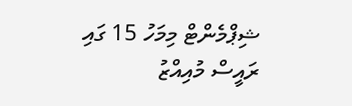ޝިޕްމެންޓް މިމަހު 15 ގައި
ރައީސް މުއިއްޒު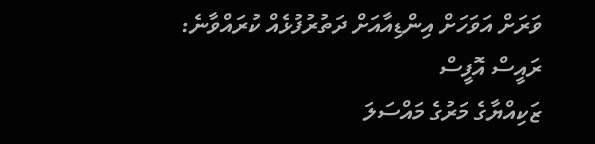ވަރަށް އަވަހަށް އިންޑިއާއަށް ދަތުރުފުޅެއް ކުރައްވާނެ: ރައީސް އޮފީސް
ޒަކިއްޔާގެ މަރުގެ މައްސަލަ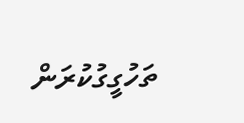ތަހުގީގުކުރަން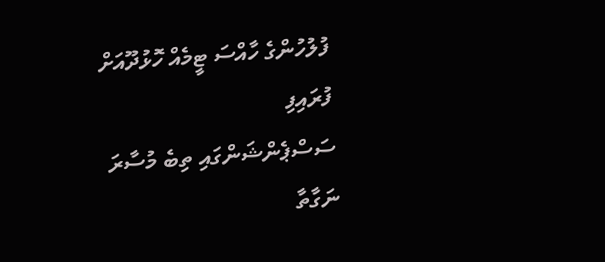ފުލުހުންގެ ހާއްސަ ޓީމެއް ހޮޅުދޫއަށް ފުރައިފި
ސަސްޕެންޝަންގައި ތިބެ މުސާރަ ނަގާތާ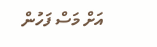އަށް މަސް ފަހުން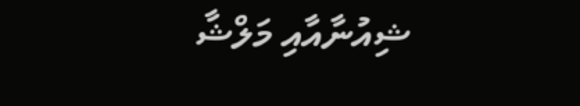ޝިއުނާއާއި މަލްޝާ